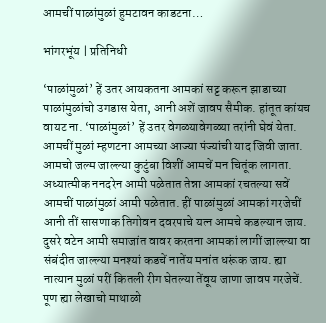आमचीं पाळांमुळां हुमटावन काडटना…

भांगरभूंय | प्रतिनिधी

‘पाळांमुळां’ हें उतर आयकतना आमकां सट्ट करून झाडाच्या पाळांमुळांचो उगडास येता, आनी अशें जावप सैमीक. हांतूत कांयच वायट ना. ‘पाळांमुळां’ हें उतर वेगळ्यावेगळ्या तरांनी घेवं येता. आमचीं मुळां म्हणटना आमच्या आज्या पंज्यांची याद जिवी जाता. आमचो जल्म जाल्ल्या कुटुंबा विशीं आमचें मन चितूंक लागता. अध्यात्मीक ननदरेन आमी पळेतात तेन्ना आमकां रचतल्या सवें आमचीं पाळांमुळां आमी पळेतात. हीं पाळांमुळां आमकां गरजेचीं आनी तीं सासणाक तिगोवन दवरपाचे यत्न आमचे कडल्यान जाय. दुसरे वटेन आमी समाजांत वावर करतना आमकां लागीं जाल्ल्या वा संबंदीत जाल्ल्या मनश्यां कडचें नातेंय मनांत धरूंक जाय. ह्या नात्यान मुळां परीं कितली रीग घेतल्या तेंवूय जाणा जावप गरजेचें. पूण ह्या लेखाचो माथाळो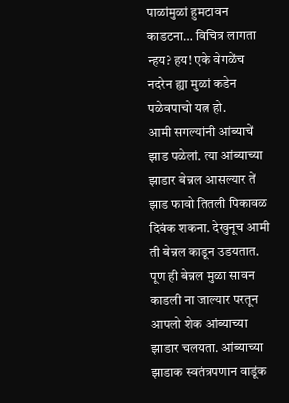पाळांमुळां हुमटावन काडटना… विचित्र लागता न्हय? हय! एके वेगळेंच नदरेन ह्या मुळां कडेन पळेवपाचो यत्न हो.
आमी सगल्यांनी आंब्याचें झाड पळेलां. त्या आंब्याच्या झाडार बेन्नल आसल्यार तें झाड फावो तितली पिकावळ दिवंक शकना. देखुनूच आमी ती बेन्नल काडून उडयतात. पूण ही बेन्नल मुळा सावन काडली ना जाल्यार परतून आपलो शेक आंब्याच्या झाडार चलयता. आंब्याच्या झाडाक स्वतंत्रपणान वाडूंक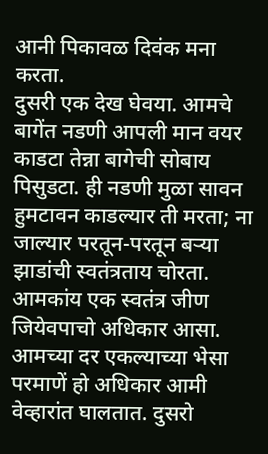आनी पिकावळ दिवंक मना करता.
दुसरी एक देख घेवया. आमचे बागेंत नडणी आपली मान वयर काडटा तेन्ना बागेची सोबाय पिसुडटा. ही नडणी मुळा सावन हुमटावन काडल्यार ती मरता; ना जाल्यार परतून-परतून बऱ्या झाडांची स्वतंत्रताय चोरता.
आमकांय एक स्वतंत्र जीण जियेवपाचो अधिकार आसा. आमच्या दर एकल्याच्या भेसा परमाणें हो अधिकार आमी वेव्हारांत घालतात. दुसरो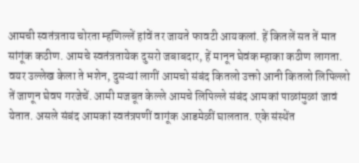आमची स्वतंत्रताय चोरता म्हणिल्लें हांवें तर जायते फावटी आयकलां. हें कितलें सत तें मात सांगूंक कठीण. आमचे स्वतंत्रतायेक दुसरो जबाबदार, हें मानून घेवंक म्हाका कठीण लागता. वयर उल्लेख केला ते भशेन, दुसऱ्यां लागीं आमचो संबंद कितलो उक्तो आनी कितलो लिपिल्लो तें जाणून घेवप गरजेचें. आमी मजबूत केल्ले आमचे लिपिल्ले संबंद आमकां पाळांमुळां जावं येतात. असले संबंद आमकां स्वतंत्रपणीं वागूंक आडमेळीं घालतात. एके संस्थेंत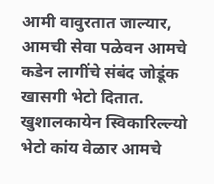आमी वावुरतात जाल्यार, आमची सेवा पळेवन आमचे कडेन लागींचे संबंद जोडूंक खासगी भेटो दितात. खुशालकायेन स्विकारिल्ल्यो भेटो कांय वेळार आमचे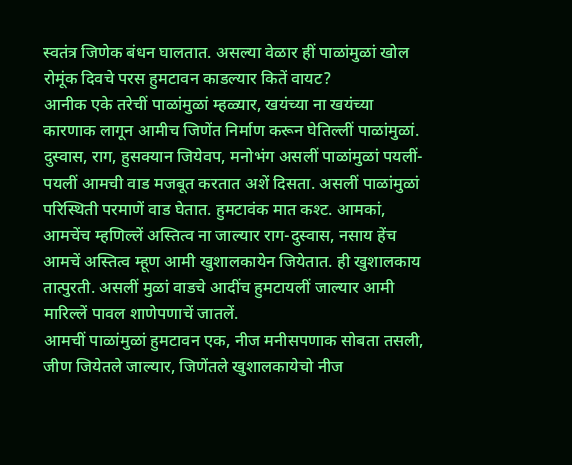स्वतंत्र जिणेक बंधन घालतात. असल्या वेळार हीं पाळांमुळां खोल रोमूंक दिवचे परस हुमटावन काडल्यार कितें वायट?
आनीक एके तरेचीं पाळांमुळां म्हळ्यार, खयंच्या ना खयंच्या कारणाक लागून आमीच जिणेंत निर्माण करून घेतिल्लीं पाळांमुळां. दुस्वास, राग, हुसक्यान जियेवप, मनोभंग असलीं पाळांमुळां पयलीं-पयलीं आमची वाड मजबूत करतात अशें दिसता. असलीं पाळांमुळां परिस्थिती परमाणें वाड घेतात. हुमटावंक मात कश्ट. आमकां, आमचेंच म्हणिल्लें अस्तित्व ना जाल्यार राग-दुस्वास, नसाय हेंच आमचें अस्तित्व म्हूण आमी खुशालकायेन जियेतात. ही खुशालकाय तात्पुरती. असलीं मुळां वाडचे आदींच हुमटायलीं जाल्यार आमी मारिल्लें पावल शाणेपणाचें जातलें.
आमचीं पाळांमुळां हुमटावन एक, नीज मनीसपणाक सोबता तसली, जीण जियेतले जाल्यार, जिणेंतले खुशालकायेचो नीज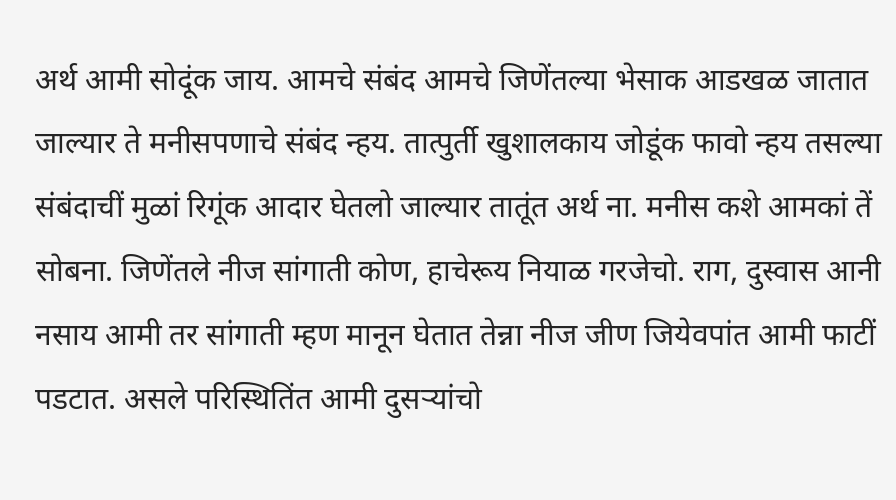अर्थ आमी सोदूंक जाय. आमचे संबंद आमचे जिणेंतल्या भेसाक आडखळ जातात जाल्यार ते मनीसपणाचे संबंद न्हय. तात्पुर्ती खुशालकाय जोडूंक फावो न्हय तसल्या संबंदाचीं मुळां रिगूंक आदार घेतलो जाल्यार तातूंत अर्थ ना. मनीस कशे आमकां तें सोबना. जिणेंतले नीज सांगाती कोण, हाचेरूय नियाळ गरजेचो. राग, दुस्वास आनी नसाय आमी तर सांगाती म्हण मानून घेतात तेन्ना नीज जीण जियेवपांत आमी फाटीं पडटात. असले परिस्थितिंत आमी दुसऱ्यांचो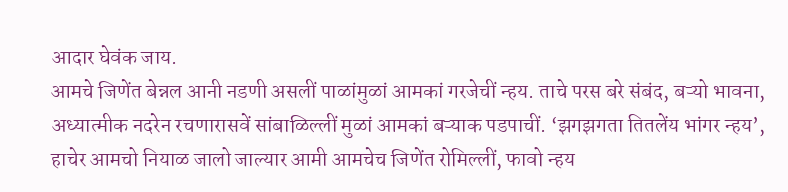आदार घेवंक जाय.
आमचे जिणेंत बेन्नल आनी नडणी असलीं पाळांमुळां आमकां गरजेचीं न्हय. ताचे परस बरे संबंद, बऱ्यो भावना, अध्यात्मीक नदरेन रचणारासवें सांबाळिल्लीं मुळां आमकां बऱ्याक पडपाचीं. ‘झगझगता तितलेंय भांगर न्हय’, हाचेर आमचो नियाळ जालो जाल्यार आमी आमचेच जिणेंत रोमिल्लीं, फावो न्हय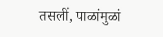तसलीं, पाळांमुळां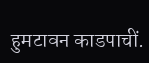हुमटावन काडपाचीं.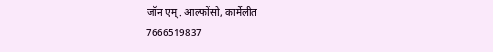जॉन एम्. आल्फोंसो, कार्मेलीत
7666519837